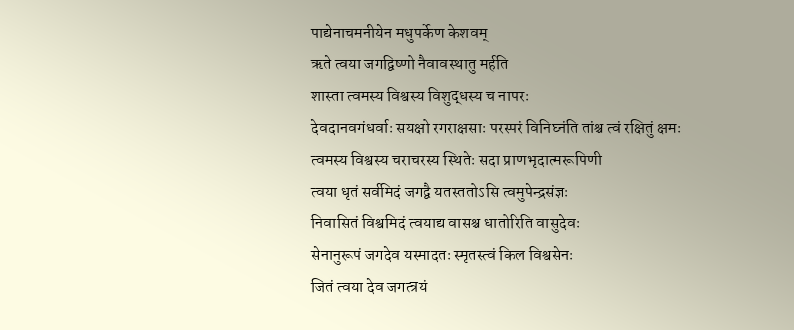पाद्येनाचमनीयेन मधुपर्केण केशवम्
ऋते त्वया जगद्विष्णो नैवावस्थातु मर्हति
शास्ता त्वमस्य विश्वस्य विशुद्धस्य च नापरः
देवदानवगंधर्वाः सयक्षो रगराक्षसाः परस्परं विनिघ्नंति तांश्च त्वं रक्षितुं क्षमः
त्वमस्य विश्वस्य चराचरस्य स्थितेः सदा प्राणभृदात्मरूपिणी
त्वया धृतं सर्वमिदं जगद्वै यतस्ततोऽसि त्वमुपेन्द्रसंज्ञः
निवासितं विश्वमिदं त्वयाद्य वासश्च धातोरिति वासुदेवः
सेनानुरूपं जगदेव यस्मादतः स्मृतस्त्वं किल विश्वसेनः
जितं त्वया देव जगत्त्रयं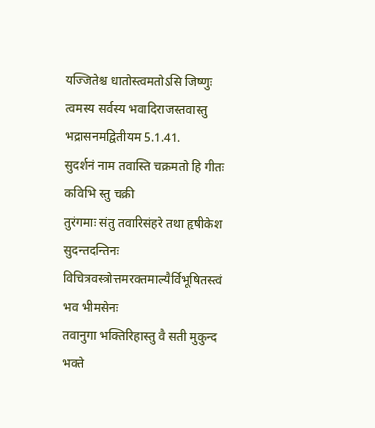यज्जितेश्च धातोस्त्वमतोऽसि जिष्णुः
त्वमस्य सर्वस्य भवादिराजस्तवास्तु भद्रासनमद्वितीयम 5.1.41.
सुदर्शनं नाम तवास्ति चक्रमतो हि गीतः कविभि स्तु चक्री
तुरंगमाः संतु तवारिसंहरे तथा हृषीकेश सुदन्तदन्तिनः
विचित्रवस्त्रोत्तमरक्तमाल्यैर्विभूषितस्त्वं भव भीमसेनः
तवानुगा भक्तिरिहास्तु वै सती मुकुन्द भक्ते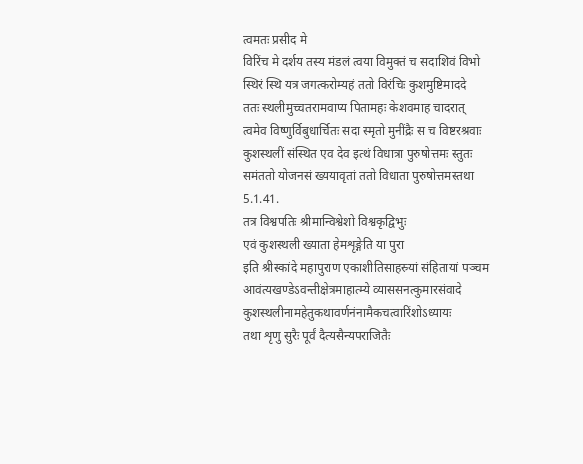त्वमतः प्रसीद मे
विरिंच मे दर्शय तस्य मंडलं त्वया विमुक्तं च सदाशिवं विभो
स्थिरं स्थि यत्र जगत्करोम्यहं ततो विरंचिः कुशमुष्टिमाददे
ततः स्थलीमुच्चतरामवाप्य पितामहः केशवमाह चादरात्
त्वमेव विष्णुर्विबुधार्चितः सदा स्मृतो मुनींद्रैः स च विष्टरश्रवाः
कुशस्थलीं संस्थित एव देव इत्थं विधात्रा पुरुषोत्तमः स्तुतः
समंततो योजनसं ख्ययावृतां ततो विधाता पुरुषोत्तमस्तथा 5.1.41.
तत्र विश्वपतिः श्रीमान्विश्वेशो विश्वकृद्विभुः
एवं कुशस्थली ख्याता हेमशृङ्गेति या पुरा
इति श्रीस्कांदे महापुराण एकाशीतिसाहस्र्यां संहितायां पञ्चम आवंत्यखण्डेऽवन्तीक्षेत्रमाहात्म्ये व्याससनत्कुमारसंवादे कुशस्थलीनामहेतुकथावर्णनंनामैकचत्वारिंशोऽध्यायः
तथा शृणु सुरैः पूर्वं दैत्यसैन्यपराजितैः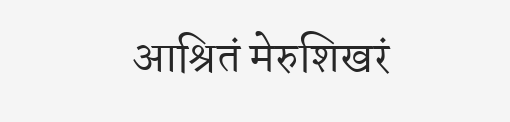आश्रितं मेरुशिखरं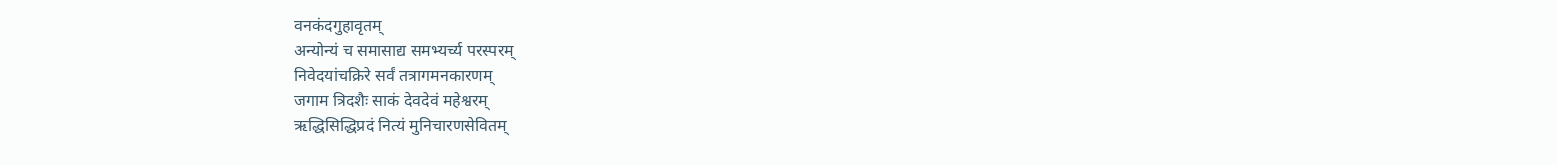वनकंदगुहावृतम्
अन्योन्यं च समासाद्य समभ्यर्च्य परस्परम्
निवेदयांचक्रिरे सर्वं तत्रागमनकारणम्
जगाम त्रिदशैः साकं देवदेवं महेश्वरम्
ऋद्धिसिद्धिप्रदं नित्यं मुनिचारणसेवितम्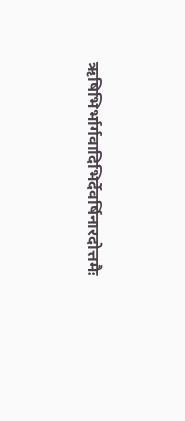ऋषिभिर्भार्गवादिभिर्देवर्षिनारदोत्तमैः